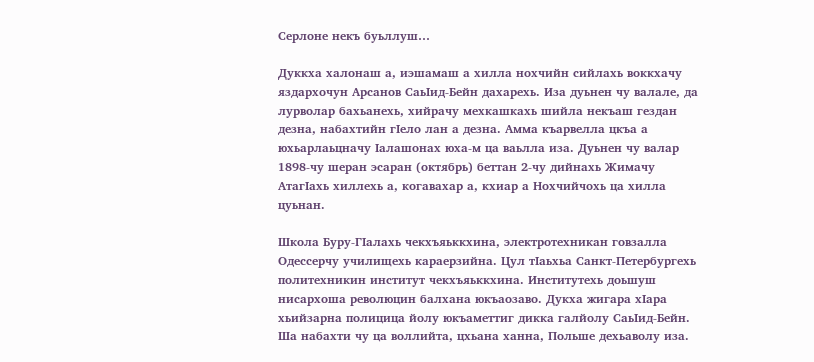Серлоне некъ буьллуш…

Дуккха халонаш а, иэшамаш а хилла нохчийн сийлахь воккхачу яздархочун Арсанов СаьIид-Бейн дахарехь. Иза дуьнен чу валале, да лурволар бахьанехь, хийрачу мехкашкахь шийла некъаш гездан дезна, набахтийн гIело лан а дезна. Амма къарвелла цкъа а юхьарлаьцначу Iалашонах юха-м ца ваьлла иза. Дуьнен чу валар 1898-чу шеран эсаран (октябрь) беттан 2-чу дийнахь Жимачу АтагIахь хиллехь а, когавахар а, кхиар а Нохчийчохь ца хилла цуьнан.

Школа Буру-ГIалахь чекхъяьккхина, электротехникан говзалла Одессерчу училищехь караерзийна. Цул тIаьхьа Санкт-Петербургехь политехникин институт чекхъяьккхина. Институтехь доьшуш нисархоша революцин балхана юкъаозаво. Дукха жигара хIара хьийзарна полицица йолу юкъаметтиг дикка галйолу СаьIид-Бейн. Ша набахти чу ца воллийта, цхьана ханна, Польше дехьаволу иза.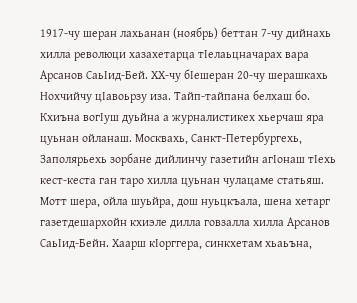1917-чу шеран лахьанан (ноябрь) беттан 7-чу дийнахь хилла революци хазахетарца тIелаьцначарах вара Арсанов СаьIид-Бей. ХХ-чу бIешеран 20-чу шерашкахь Нохчийчу цIавоьрзу иза. Тайп-тайпана белхаш бо. Кхиъна вогIуш дуьйна а журналистикех хьерчаш яра цуьнан ойланаш. Москвахь, Санкт-Петербургехь, Заполярьехь зорбане дийлинчу газетийн агIонаш тIехь кест-кеста ган таро хилла цуьнан чулацаме статьяш. Мотт шера, ойла шуьйра, дош нуьцкъала, шена хетарг газетдешархойн кхиэле дилла говзалла хилла Арсанов СаьIид-Бейн. Хаарш кIорггера, синкхетам хьаьъна,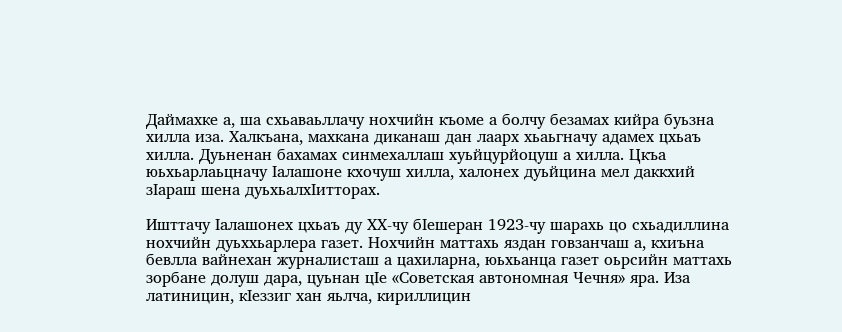Даймахке а, ша схьаваьллачу нохчийн къоме а болчу безамах кийра буьзна хилла иза. Халкъана, махкана диканаш дан лаарх хьаьгначу адамех цхьаъ хилла. Дуьненан бахамах синмехаллаш хуьйцурйоцуш а хилла. Цкъа юьхьарлаьцначу Iалашоне кхочуш хилла, халонех дуьйцина мел даккхий зIараш шена дуьхьалхIитторах.

Ишттачу Iалашонех цхьаъ ду ХХ-чу бIешеран 1923-чу шарахь цо схьадиллина нохчийн дуьххьарлера газет. Нохчийн маттахь яздан говзанчаш а, кхиъна бевлла вайнехан журналисташ а цахиларна, юьхьанца газет оьрсийн маттахь зорбане долуш дара, цуьнан цIе «Советская автономная Чечня» яра. Иза латиницин, кIеззиг хан яьлча, кириллицин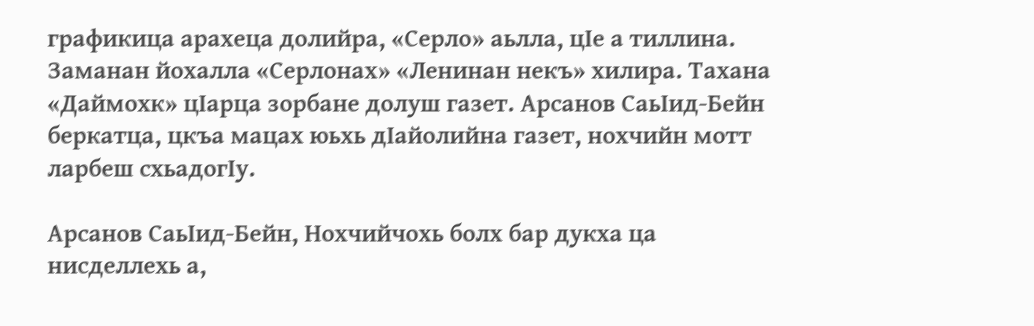графикица арахеца долийра, «Серло» аьлла, цIе а тиллина. Заманан йохалла «Серлонах» «Ленинан некъ» хилира. Тахана «Даймохк» цIарца зорбане долуш газет. Арсанов СаьIид-Бейн беркатца, цкъа мацах юьхь дIайолийна газет, нохчийн мотт ларбеш схьадогIу.

Арсанов СаьIид-Бейн, Нохчийчохь болх бар дукха ца нисделлехь а,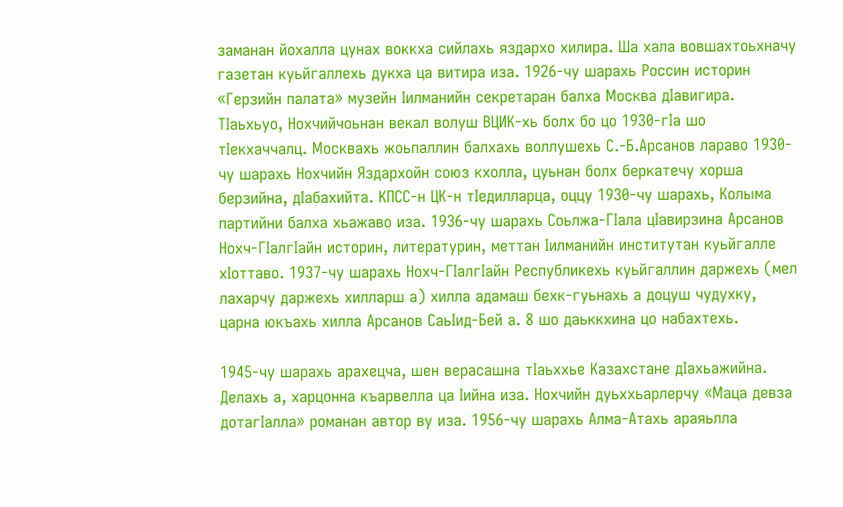заманан йохалла цунах воккха сийлахь яздархо хилира. Ша хала вовшахтоьхначу газетан куьйгаллехь дукха ца витира иза. 1926-чу шарахь Россин историн «Герзийн палата» музейн Iилманийн секретаран балха Москва дIавигира. ТIаьхьуо, Нохчийчоьнан векал волуш ВЦИК-хь болх бо цо 1930-гIа шо тIекхаччалц. Москвахь жоьпаллин балхахь воллушехь С.-Б.Арсанов лараво 1930-чу шарахь Нохчийн Яздархойн союз кхолла, цуьнан болх беркатечу хорша берзийна, дIабахийта. КПСС-н ЦК-н тIедилларца, оццу 1930-чу шарахь, Колыма партийни балха хьажаво иза. 1936-чу шарахь Соьлжа-ГIала цIавирзина Арсанов Нохч-ГIалгIайн историн, литературин, меттан Iилманийн институтан куьйгалле хIоттаво. 1937-чу шарахь Нохч-ГIалгIайн Республикехь куьйгаллин даржехь (мел лахарчу даржехь хилларш а) хилла адамаш бехк-гуьнахь а доцуш чудухку, царна юкъахь хилла Арсанов СаьIид-Бей а. 8 шо даьккхина цо набахтехь.

1945-чу шарахь арахецча, шен верасашна тIаьххье Казахстане дIахьажийна. Делахь а, харцонна къарвелла ца Iийна иза. Нохчийн дуьххьарлерчу «Маца девза дотагIалла» романан автор ву иза. 1956-чу шарахь Алма-Атахь араяьлла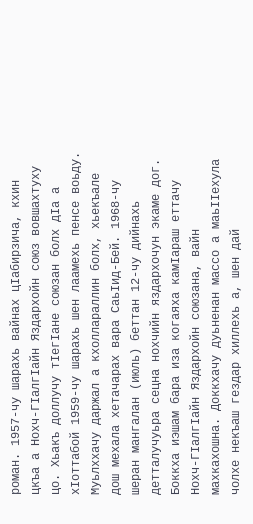роман. 1957-чу шарахь вайнах цIабирзича, кхин цкъа а Нохч-ГIалгIайн Яздархойн союз вовшахтуху цо. Хьакъ доллучу тIегIане союзан болх дIа а хIоттабой 1959-чу шарахь шен лаамехь пенсе воьду. Муьлххачу даржал а кхоллараллин болх, хьекъале дош мехала хетачарах вара СаьIид-Бей. 1968-чу шеран мангалан (июль) беттан 12-чу дийнахь детталучуьра сецна нохчийн яздархочун экаме дог. Боккха иэшам бара иза когаяха камIараш еттачу Нохч-ГIалгIайн Яздархойн союзана, вайн махкахошна. Доккхачу дуьненан массо а маьIIехула чолхе некъаш гездар хиллехь а, шен дай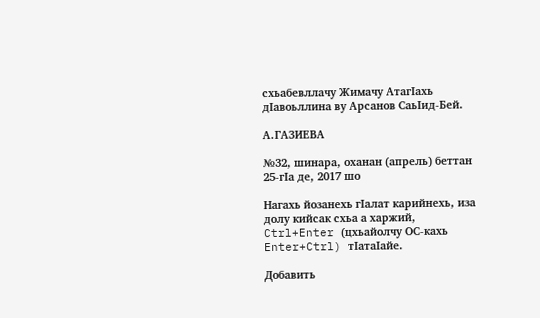схьабевллачу Жимачу АтагIахь дIавоьллина ву Арсанов СаьIид-Бей.

А.ГАЗИЕВА

№32, шинара, оханан (апрель) беттан 25-гIа де, 2017 шо

Нагахь йозанехь гIалат карийнехь, иза долу кийсак схьа а харжий, Ctrl+Enter (цхьайолчу ОС-кахь Enter+Ctrl) тIатаIайе.

Добавить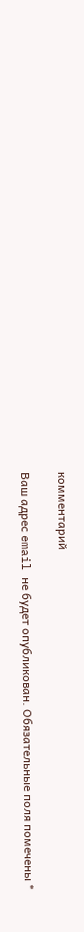комментарий

Ваш адрес email не будет опубликован. Обязательные поля помечены *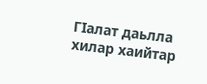ГIалат даьлла хилар хаийтар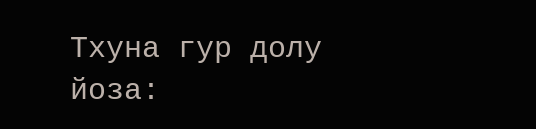Тхуна гур долу йоза: